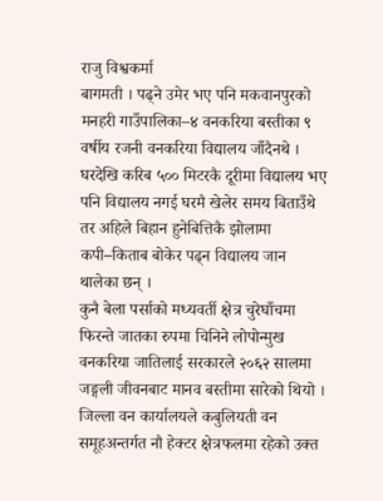राजु विश्वकर्मा
बागमती । पढ्ने उमेर भए पनि मकवानपुरको मनहरी गाउँपालिका–४ वनकरिया बस्तीका ९ वर्षीय रजनी वनकरिया विद्यालय जाँदैनथे । घरदेखि करिब ५०० मिटरकै दूरीमा विद्यालय भए पनि विद्यालय नगई घरमै खेलेर समय बिताउँथे तर अहिले बिहान हुनेबित्तिकै झोलामा कपी–किताब बोकेर पढ्न विद्यालय जान थालेका छन् ।
कुनै बेला पर्साको मध्यवर्ती क्षेत्र चुरेघाँचमा फिरन्ते जातका रुपमा चिनिने लोपोन्मुख वनकरिया जातिलाई सरकारले २०६२ सालमा जङ्गली जीवनबाट मानव बस्तीमा सारेको थियो । जिल्ला वन कार्यालयले कबुलियती वन समूहअन्तर्गत नौ हेक्टर क्षेत्रफलमा रहेको उक्त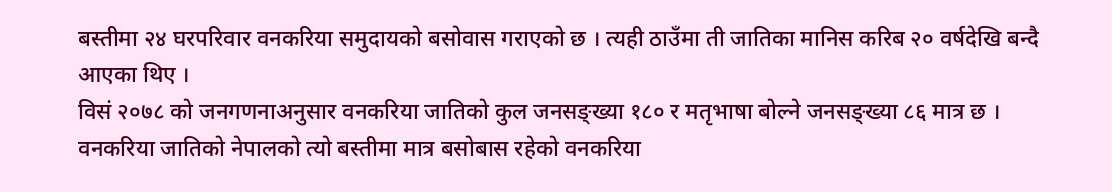बस्तीमा २४ घरपरिवार वनकरिया समुदायको बसोवास गराएको छ । त्यही ठाउँमा ती जातिका मानिस करिब २० वर्षदेखि बन्दै आएका थिए ।
विसं २०७८ को जनगणनाअनुसार वनकरिया जातिको कुल जनसङ्ख्या १८० र मतृभाषा बोल्ने जनसङ्ख्या ८६ मात्र छ । वनकरिया जातिको नेपालको त्यो बस्तीमा मात्र बसोबास रहेको वनकरिया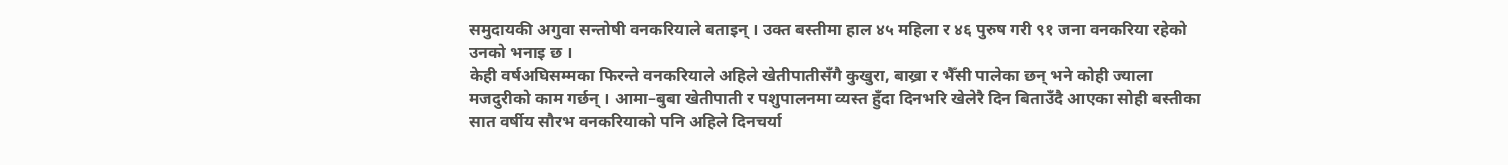समुदायकी अगुवा सन्तोषी वनकरियाले बताइन् । उक्त बस्तीमा हाल ४५ महिला र ४६ पुरुष गरी ९१ जना वनकरिया रहेको उनको भनाइ छ ।
केही वर्षअघिसम्मका फिरन्ते वनकरियाले अहिले खेतीपातीसँगै कुखुरा, बाख्रा र भैँसी पालेका छन् भने कोही ज्याला मजदुरीको काम गर्छन् । आमा–बुबा खेतीपाती र पशुपालनमा व्यस्त हुँदा दिनभरि खेलेरै दिन बिताउँदै आएका सोही बस्तीका सात वर्षीय सौरभ वनकरियाको पनि अहिले दिनचर्या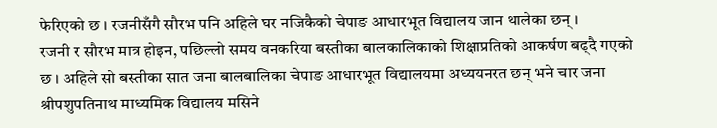फेरिएको छ । रजनीसँगै सौरभ पनि अहिले घर नजिकैको चेपाङ आधारभूत विद्यालय जान थालेका छन् ।
रजनी र सौरभ मात्र होइन, पछिल्लो समय वनकरिया बस्तीका बालकालिकाको शिक्षाप्रतिको आकर्षण बढ्दै गएको छ । अहिले सो बस्तीका सात जना बालबालिका चेपाङ आधारभूत विद्यालयमा अध्ययनरत छन् भने चार जना श्रीपशुपतिनाथ माध्यमिक विद्यालय मसिने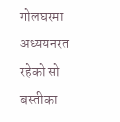गोलघरमा अध्ययनरत रहेको सो बस्तीका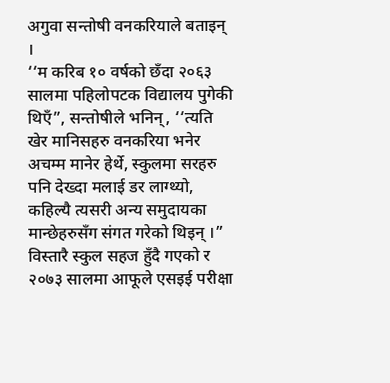अगुवा सन्तोषी वनकरियाले बताइन् ।
‘‘म करिब १० वर्षको छँदा २०६३ सालमा पहिलोपटक विद्यालय पुगेकी थिएँ”, सन्तोषीले भनिन्, ‘‘त्यति खेर मानिसहरु वनकरिया भनेर अचम्म मानेर हेर्थे, स्कुलमा सरहरु पनि देख्दा मलाई डर लाग्थ्यो, कहिल्यै त्यसरी अन्य समुदायका मान्छेहरुसँग संगत गरेको थिइन् ।” विस्तारै स्कुल सहज हुँदै गएको र २०७३ सालमा आफूले एसइई परीक्षा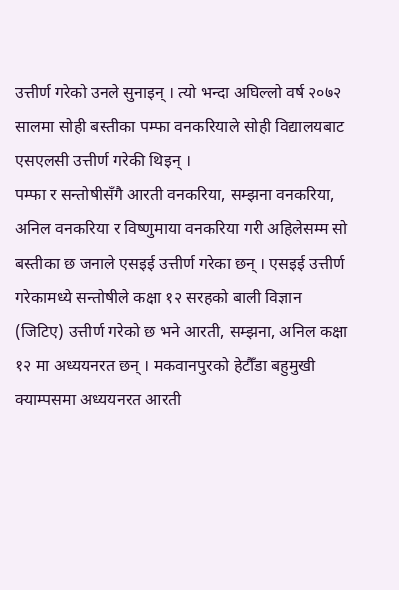उत्तीर्ण गरेको उनले सुनाइन् । त्यो भन्दा अघिल्लो वर्ष २०७२ सालमा सोही बस्तीका पम्फा वनकरियाले सोही विद्यालयबाट एसएलसी उत्तीर्ण गरेकी थिइन् ।
पम्फा र सन्तोषीसँगै आरती वनकरिया, सम्झना वनकरिया, अनिल वनकरिया र विष्णुमाया वनकरिया गरी अहिलेसम्म सो बस्तीका छ जनाले एसइई उत्तीर्ण गरेका छन् । एसइई उत्तीर्ण गरेकामध्ये सन्तोषीले कक्षा १२ सरहको बाली विज्ञान (जिटिए) उत्तीर्ण गरेको छ भने आरती, सम्झना, अनिल कक्षा १२ मा अध्ययनरत छन् । मकवानपुरको हेटौँडा बहुमुखी क्याम्पसमा अध्ययनरत आरती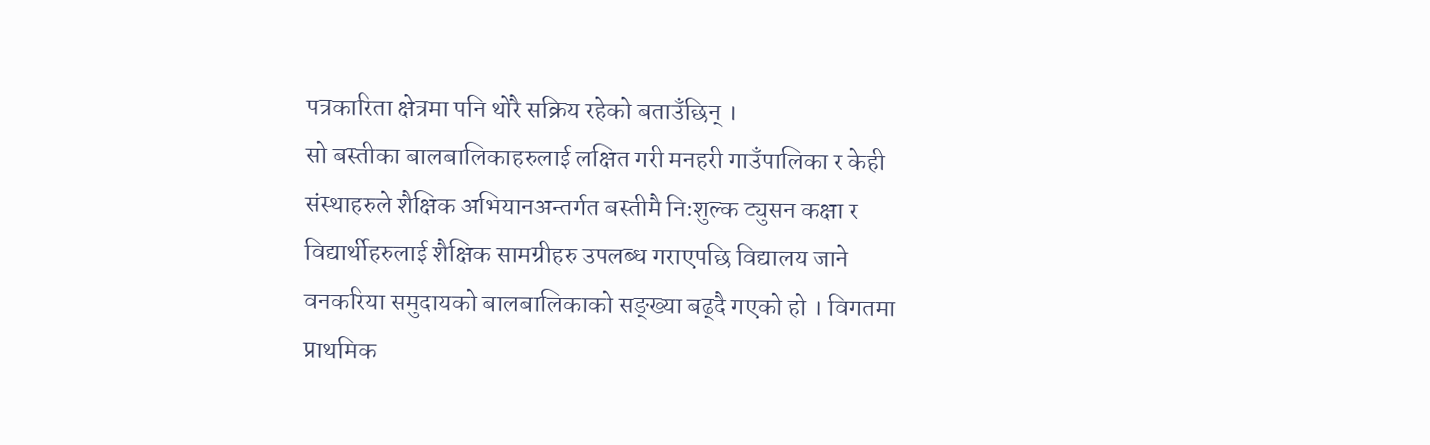पत्रकारिता क्षेत्रमा पनि थोरै सक्रिय रहेको बताउँछिन् ।
सो बस्तीका बालबालिकाहरुलाई लक्षित गरी मनहरी गाउँपालिका र केही संस्थाहरुले शैक्षिक अभियानअन्तर्गत बस्तीमै निःशुल्क ट्युसन कक्षा र विद्यार्थीहरुलाई शैक्षिक सामग्रीहरु उपलब्ध गराएपछि विद्यालय जाने वनकरिया समुदायको बालबालिकाको सङ्ख्या बढ्दै गएको हो । विगतमा प्राथमिक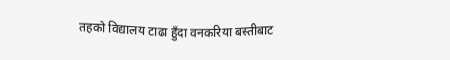तहको विद्यालय टाढा हुँदा वनकरिया बस्तीबाट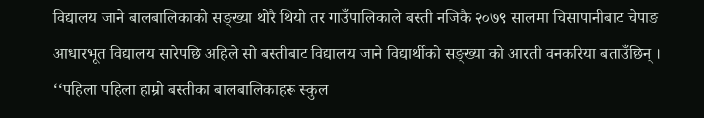विद्यालय जाने बालबालिकाको सङ्ख्या थोरै थियो तर गाउँपालिकाले बस्ती नजिकै २०७९ सालमा चिसापानीबाट चेपाङ आधारभूत विद्यालय सारेपछि अहिले सो बस्तीबाट विद्यालय जाने विद्यार्थीको सङ्ख्या को आरती वनकरिया बताउँछिन् ।
‘‘पहिला पहिला हाम्रो बस्तीका बालबालिकाहरू स्कुल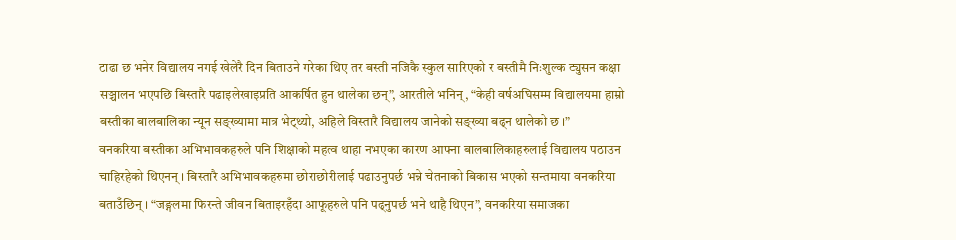टाढा छ भनेर विद्यालय नगई खेलेरै दिन बिताउने गरेका थिए तर बस्ती नजिकै स्कुल सारिएको र बस्तीमै निःशुल्क ट्युसन कक्षा सञ्चालन भएपछि बिस्तारै पढाइलेखाइप्रति आकर्षित हुन थालेका छन्”, आरतीले भनिन्, “केही वर्षअघिसम्म विद्यालयमा हाम्रो बस्तीका बालबालिका न्यून सङ्ख्यामा मात्र भेट्थ्यो, अहिले विस्तारै विद्यालय जानेको सङ्ख्या बढ्न थालेको छ ।”
वनकरिया बस्तीका अभिभावकहरुले पनि शिक्षाको महत्व थाहा नभएका कारण आफ्ना बालबालिकाहरुलाई विद्यालय पठाउन चाहिरहेको थिएनन् । बिस्तारै अभिभावकहरुमा छोराछोरीलाई पढाउनुपर्छ भन्ने चेतनाको बिकास भएको सन्तमाया वनकरिया बताउँछिन् । “जङ्गलमा फिरन्ते जीवन बिताइरहँदा आफूहरुले पनि पढ्नुपर्छ भने थाहै थिएन”, वनकरिया समाजका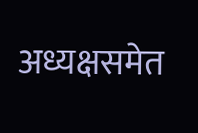अध्यक्षसमेत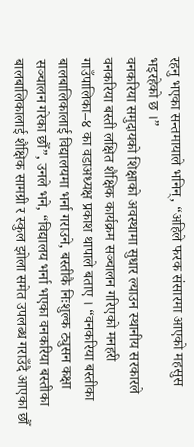रहनु भएका सन्तमायाले भनिन्, “अहिले फरक संसारमा आएको महसुस भइरहेको छ ।”
वनकरिया समुदायको शिक्षाको अवस्थामा सुधार ल्याउन स्थानीय सरकारले वनकरिया बस्ती लक्षित शैक्षिक कार्यक्रम सञ्चालन गरिएको मनहरी गाउँपालिका–४ का वडाअध्यक्ष प्रकाश थापाले बताए । “वनकरिया बस्तीका बालबालिकालाई विद्यालयमा भर्ना गराउने, बस्तीकै निःशुल्क ट्युसन कक्षा सञ्चालन गरेका छौँ”, उनले भने, “विद्यालय भर्ना भएका वनकरिया बस्तीका बालबालिकालाई शैक्षिक सामग्री र स्कुल झोला समेत उपलब्ध गराउँदै आएका छौँ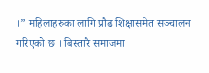।” महिलाहरुका लागि प्रौढ शिक्षासमेत सञ्चालन गरिएको छ । बिस्तारै समाजमा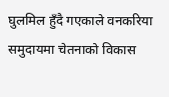घुलमिल हुँदै गएकाले वनकरिया समुदायमा चेतनाको विकास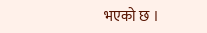भएको छ ।